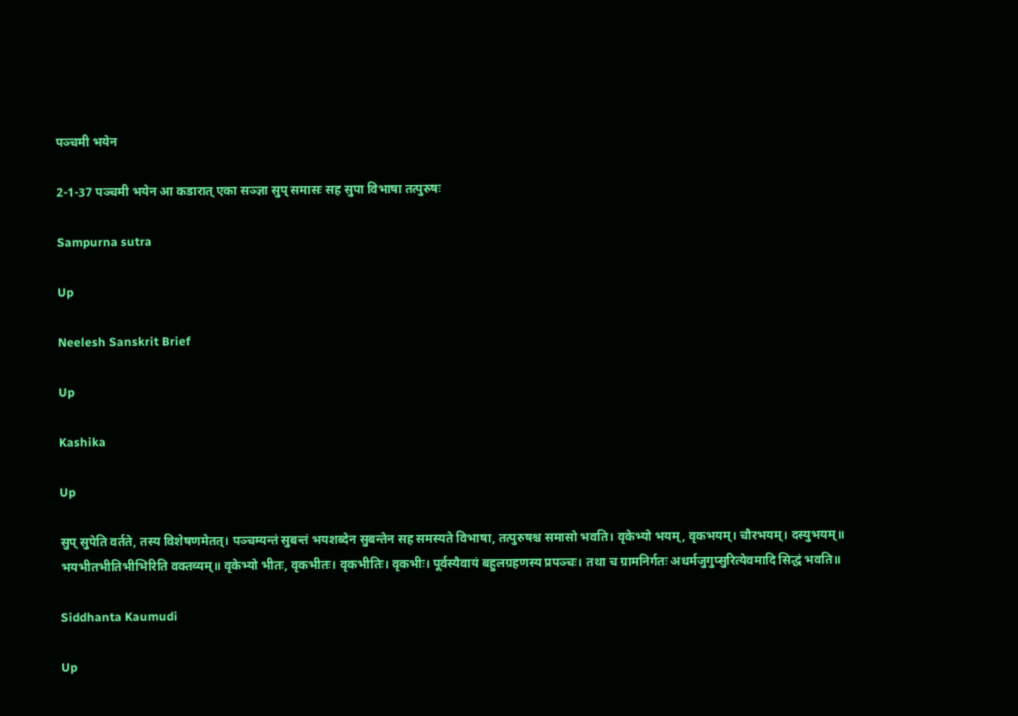पञ्चमी भयेन

2-1-37 पञ्चमी भयेन आ कडारात् एका सञ्ज्ञा सुप् समासः सह सुपा विभाषा तत्पुरुषः

Sampurna sutra

Up

Neelesh Sanskrit Brief

Up

Kashika

Up

सुप् सुपेति वर्तते, तस्य विशेषणमेतत्। पञ्चम्यन्तं सुबन्तं भयशब्देन सुबन्तेन सह समस्यते विभाषा, तत्पुरुषश्च समासो भवति। वृकेभ्यो भयम्, वृकभयम्। चौरभयम्। दस्युभयम्॥ भयभीतभीतिभीभिरिति वक्तव्यम्॥ वृकेभ्यो भीतः, वृकभीतः। वृकभीतिः। वृकभीः। पूर्वस्यैवायं बहुलग्रहणस्य प्रपञ्चः। तथा च ग्रामनिर्गतः अधर्मजुगुप्सुरित्येवमादि सिद्धं भवति॥

Siddhanta Kaumudi

Up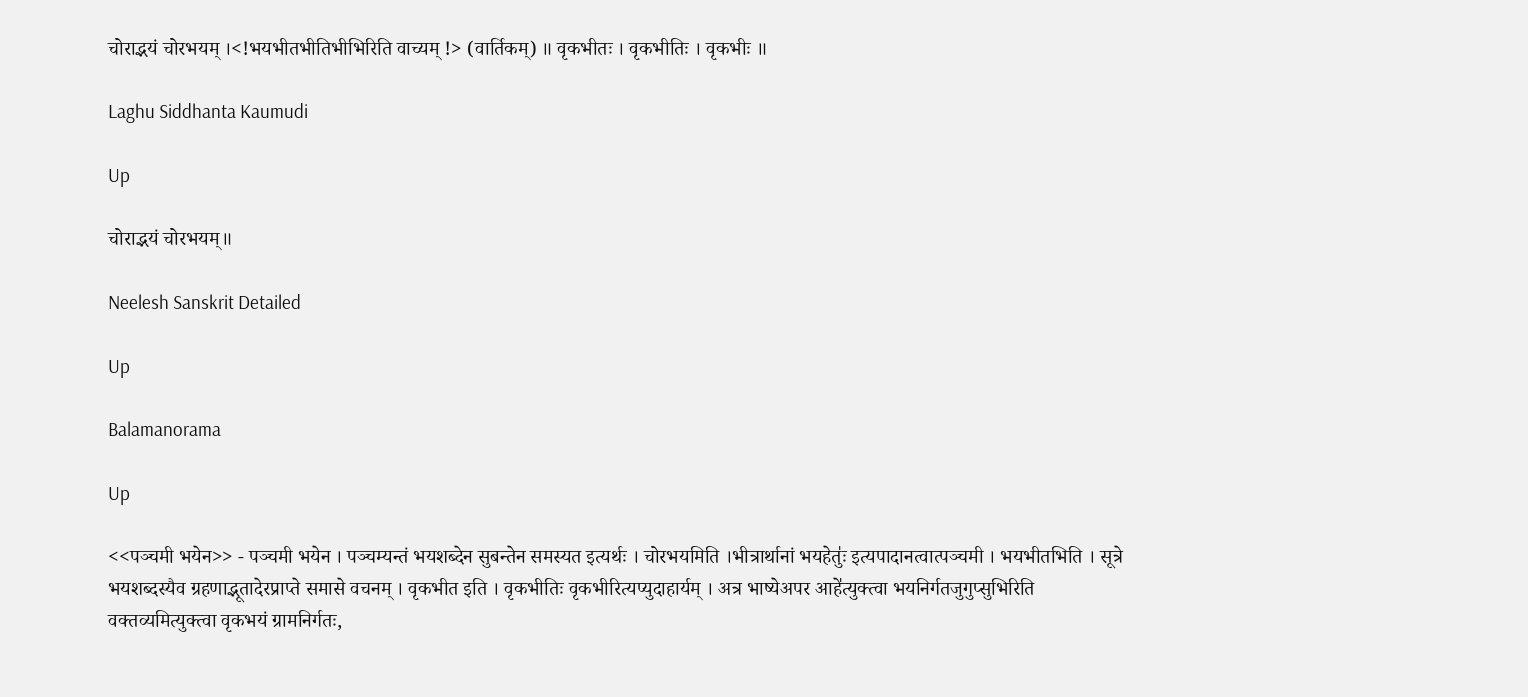चोराद्भयं चोरभयम् ।<!भयभीतभीतिभीभिरिति वाच्यम् !> (वार्तिकम्) ॥ वृकभीतः । वृकभीतिः । वृकभीः ॥

Laghu Siddhanta Kaumudi

Up

चोराद्भयं चोरभयम्॥

Neelesh Sanskrit Detailed

Up

Balamanorama

Up

<<पञ्चमी भयेन>> - पञ्चमी भयेन । पञ्चम्यन्तं भयशब्देन सुबन्तेन समस्यत इत्यर्थः । चोरभयमिति ।भीत्रार्थानां भयहेतुः॑ इत्यपादानत्वात्पञ्चमी । भयभीतभिति । सूत्रे भयशब्दस्यैव ग्रहणाद्भूतादेरप्राप्ते समासे वचनम् । वृकभीत इति । वृकभीतिः वृकभीरित्यप्युदाहार्यम् । अत्र भाष्येअपर आहे॑त्युक्त्वा भयनिर्गतजुगुप्सुभिरिति वक्तव्यमित्युक्त्वा वृकभयं ग्रामनिर्गतः,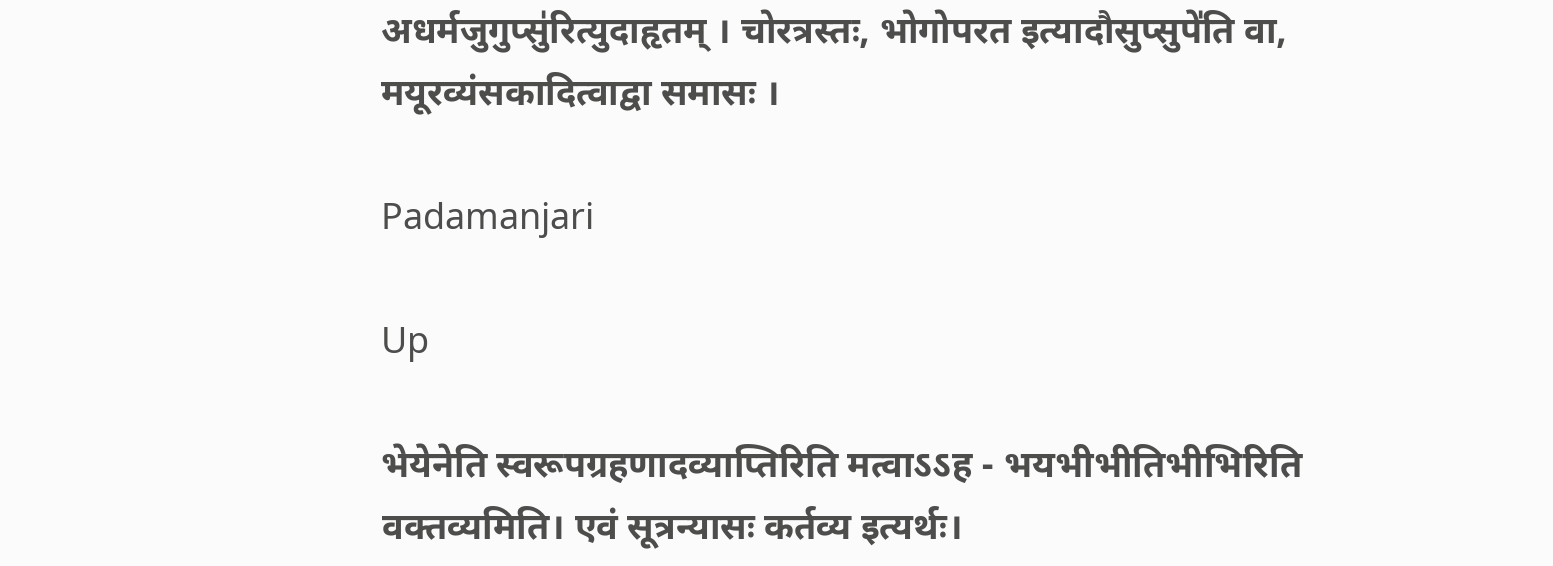अधर्मजुगुप्सु॑रित्युदाहृतम् । चोरत्रस्तः, भोगोपरत इत्यादौसुप्सुपे॑ति वा, मयूरव्यंसकादित्वाद्वा समासः ।

Padamanjari

Up

भेयेनेति स्वरूपग्रहणादव्याप्तिरिति मत्वाऽऽह - भयभीभीतिभीभिरिति वक्तव्यमिति। एवं सूत्रन्यासः कर्तव्य इत्यर्थः।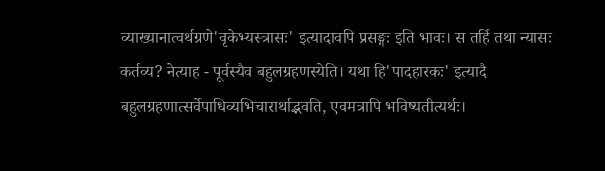व्याख्यानात्वर्थग्रणे'वृकेभ्यस्त्रासः' इत्यादावपि प्रसङ्गः इति भावः। स तर्हि तथा न्यासः कर्तव्य? नेत्याह - पूर्वस्यैव बहुलग्रहणस्येति। यथा हि'पादहारकः' इत्यादै बहुलग्रहणात्सर्वेपाधिव्यभिचारार्थाद्भवति, एवमत्रापि भविष्यतीत्यर्थः।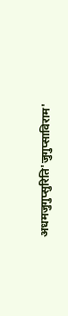अधमजुगुप्सुरिति'जुगुप्साविराम'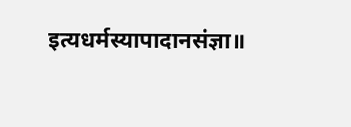इत्यधर्मस्यापादानसंज्ञा॥